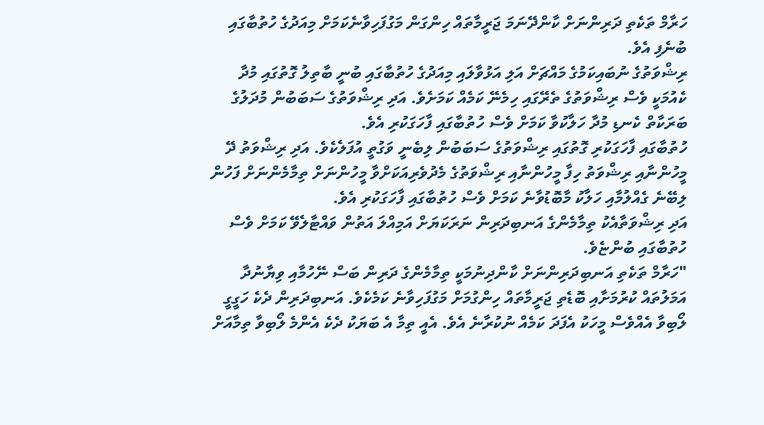ހަރާމް ތަކެތި ދަރިންނަށް ކާންދޭނަމަ ޖަރީމާތައް ހިންގަން މަގުފަހިވާނެކަމަށް މިއަދުގެ ހުތުބާގައި ބުނެފި އެވެ.
ރިޝްވަތުގެ ނުބައިކަމުގެ މައްޗަށް އަލި އަޅުވާލައި މިއަދުގެ ހުތުބާގައި ބުނީ ބާތިލު ގޮތުގައި މުދާ ކެއުމަކީ ވެސް ރިޝްވަތުގެ ތެރޭގައި ހިމެނޭ ކަމެއް ކަމަށެވެ. އަދި ރިޝްވަތުގެ ސަބަބުން މުދަލުގެ ބަރަކާތް ކެނޑި މުދާ ހަލާކުވާ ކަމަށް ވެސް ހުތުބާގައި ފާހަގަކުރި އެވެ.
ހުތުބާގައި ފާހަގަކުރި ގޮތުގައި ރިޝްވަތުގެ ސަބަބުން ލިބެނީ ވަގުތީ އުފަލެކެވެ. އަދި ރިޝްވަތު ދޭ މީހުންނާއި ރިޝްވަތު ހިފާ މީހުންނާއި ރިޝްވަތުގެ މެދުވެރިއަކަށްވާ މީހުންނަށް ތިމާމެންނަށް ފަހުން ލިބޭނެ ގެއްލުމާއި ހަލާކު މާބޮޑުވާނެ ކަމަށް ވެސް ހުތުބާގައި ފާހަގަކުރި އެވެ.
އަދި ރިޝްވަތާއެކު ތިމާމެންގެ އަނބިދަރިން ނަރަކަޔަށް އަމިއްލަ އަތުން ވައްޓާލެވޭ ކަމަށް ވެސް ހުތުބާގައި ބުންޏެވެ.
"ހަރާމް ތަކެތި އަނބިދަރިންނަށް ކާންދިނުމަކީ ތިމާމެންގެ ދަރިން ބަސް ނޭހުމާއި ވިޔާނުދާ އަމަލުތައް ކުރުމަށާއި ބޮޑެތި ޖަރީމާތައް ހިންގުމަށް މަގުފަހިވާނެ ކަމެކެވެ. އަނބިދަރިން ދެކެ ހަގީގީ ލޯބިވާ އެއްވެސް މީހަކު އެފަދަ ކަމެއް ނުކުރާނެ އެވެ. އެއީ ތިމާ އެ ބަޔަކު ދެކެ އެންމެ ލޯބިވާ ތިމާއަށް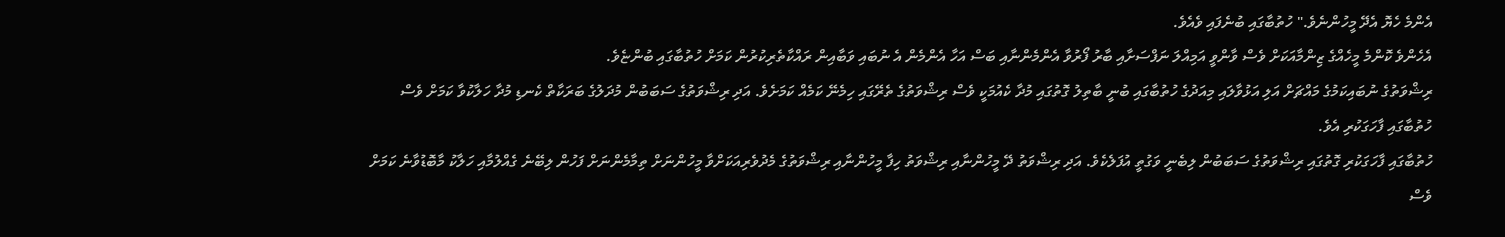އެންމެ ހެޔޮ އެދޭ މީހުންނެވެ." ހުތުބާގައި ބުނެފައި ވެއެވެ.
އެހެންވެ ކޮންމެ މީހެއްގެ ޒިންމާއަކަށް ވެސް ވާންވީ އަމިއްލަ ނަފްސަށާއި ބާރު ފޯރުވާ އެންމެންނާއި ބަސް އަހާ އެންމެން އެ ނުބައި ވަބާއިން ރައްކާތެރިކުރުން ކަމަށް ހުތުބާގައި ބުންޏެވެ.
ރިޝްވަތުގެ ނުބައިކަމުގެ މައްޗަށް އަލި އަޅުވާލައި މިއަދުގެ ހުތުބާގައި ބުނީ ބާތިލު ގޮތުގައި މުދާ ކެއުމަކީ ވެސް ރިޝްވަތުގެ ތެރޭގައި ހިމެނޭ ކަމެއް ކަމަށެވެ. އަދި ރިޝްވަތުގެ ސަބަބުން މުދަލުގެ ބަރަކާތް ކެނޑި މުދާ ހަލާކުވާ ކަމަށް ވެސް ހުތުބާގައި ފާހަގަކުރި އެވެ.
ހުތުބާގައި ފާހަގަކުރި ގޮތުގައި ރިޝްވަތުގެ ސަބަބުން ލިބެނީ ވަގުތީ އުފަލެކެވެ. އަދި ރިޝްވަތު ދޭ މީހުންނާއި ރިޝްވަތު ހިފާ މީހުންނާއި ރިޝްވަތުގެ މެދުވެރިއަކަށްވާ މީހުންނަށް ތިމާމެންނަށް ފަހުން ލިބޭނެ ގެއްލުމާއި ހަލާކު މާބޮޑުވާނެ ކަމަށް ވެސް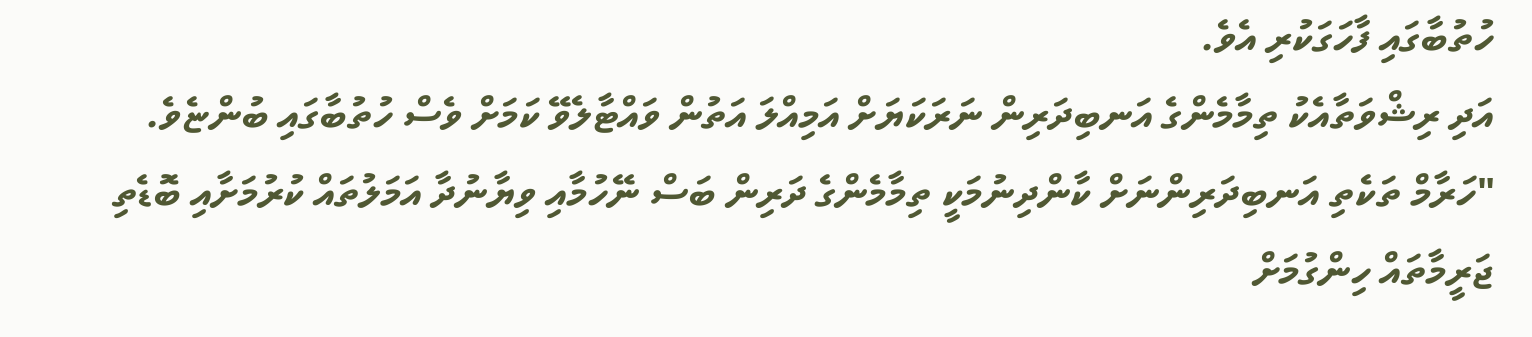ހުތުބާގައި ފާހަގަކުރި އެވެ.
އަދި ރިޝްވަތާއެކު ތިމާމެންގެ އަނބިދަރިން ނަރަކަޔަށް އަމިއްލަ އަތުން ވައްޓާލެވޭ ކަމަށް ވެސް ހުތުބާގައި ބުންޏެވެ.
"ހަރާމް ތަކެތި އަނބިދަރިންނަށް ކާންދިނުމަކީ ތިމާމެންގެ ދަރިން ބަސް ނޭހުމާއި ވިޔާނުދާ އަމަލުތައް ކުރުމަށާއި ބޮޑެތި ޖަރީމާތައް ހިންގުމަށް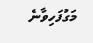މަގުފަހިވާނެ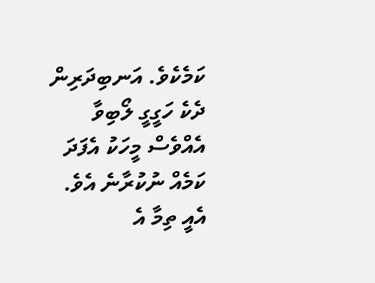ކަމެކެވެ. އަނބިދަރިން ދެކެ ހަގީގީ ލޯބިވާ އެއްވެސް މީހަކު އެފަދަ ކަމެއް ނުކުރާނެ އެވެ. އެއީ ތިމާ އެ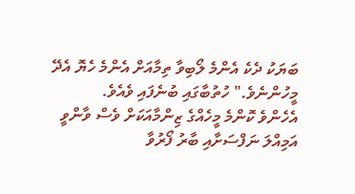ބަޔަކު ދެކެ އެންމެ ލޯބިވާ ތިމާއަށް އެންމެ ހެޔޮ އެދޭ މީހުންނެވެ." ހުތުބާގައި ބުނެފައި ވެއެވެ.
އެހެންވެ ކޮންމެ މީހެއްގެ ޒިންމާއަކަށް ވެސް ވާންވީ އަމިއްލަ ނަފްސަށާއި ބާރު ފޯރުވާ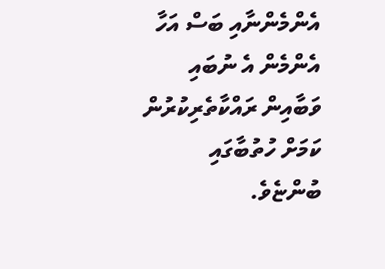އެންމެންނާއި ބަސް އަހާ އެންމެން އެ ނުބައި ވަބާއިން ރައްކާތެރިކުރުން ކަމަށް ހުތުބާގައި ބުންޏެވެ.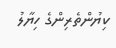ކިޔުންތެރިންގެ ހިޔާލު